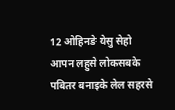12 ओहिनङे येसु सेहो आपन लहुसे लोकसबके पबितर बनाइके लेल सहरसे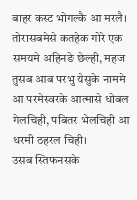बाहर कस्ट भोगल्कै आ मरलै।
तोरासबमेसे कतहेक गोरे एक समयमे अहिनङे छेल्ही, महज तुसब आब परभु येसुके नाममे आ परमेस्वरके आत्मासे धोबल गेलचिही, पबितर भेलचिही आ धरमी ठहरल चिही।
उसब स्तिफनसके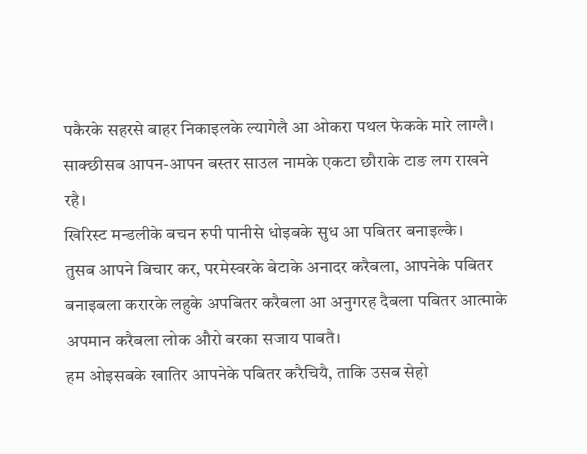पकैरके सहरसे बाहर निकाइलके ल्यागेलै आ ओकरा पथल फेकके मारे लाग्लै। साक्छीसब आपन-आपन बस्तर साउल नामके एकटा छौराके टाङ लग राखने रहै।
खिरिस्ट मन्डलीके बचन रुपी पानीसे धोइबके सुध आ पबितर बनाइल्कै।
तुसब आपने बिचार कर, परमेस्वरके बेटाके अनादर करैबला, आपनेके पबितर बनाइबला करारके लहुके अपबितर करैबला आ अनुगरह दैबला पबितर आत्माके अपमान करैबला लोक औरो बरका सजाय पाबतै।
हम ओइसबके खातिर आपनेके पबितर करैचियै, ताकि उसब सेहो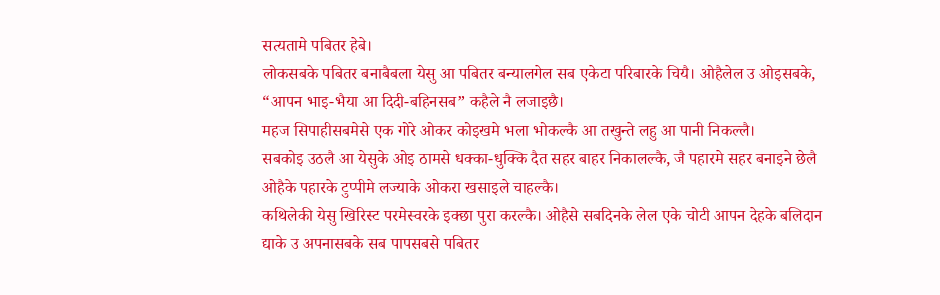सत्यतामे पबितर हेबे।
लोकसबके पबितर बनाबैबला येसु आ पबितर बन्यालगेल सब एकेटा परिबारके चियै। ओहैलेल उ ओइसबके, “आपन भाइ-भैया आ दिदी-बहिनसब” कहैले नै लजाइछै।
महज सिपाहीसबमेसे एक गोरे ओकर कोइखमे भला भोकल्कै आ तखुन्ते लहु आ पानी निकल्लै।
सबकोइ उठलै आ येसुके ओइ ठामसे धक्का-धुक्कि दैत सहर बाहर निकालल्कै, जै पहारमे सहर बनाइने छेलै ओहैके पहारके टुप्पीमे लज्याके ओकरा खसाइले चाहल्कै।
कथिलेकी येसु खिरिस्ट परमेस्वरके इक्छा पुरा करल्कै। ओहैसे सबदिनके लेल एके चोटी आपन देहके बलिदान द्याके उ अपनासबके सब पापसबसे पबितर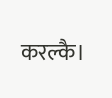करल्कै।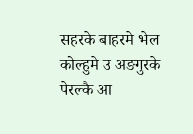सहरके बाहरमे भेल कोल्हुमे उ अङगुरके पेरल्कै आ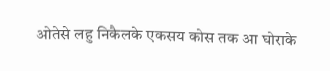ओतेसे लहु निकैलके एकसय कोस तक आ घोराके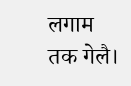लगाम तक गेलै।